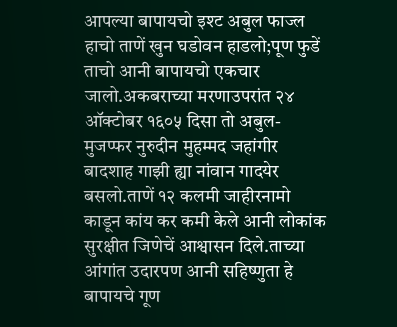आपल्या बापायचो इश्ट अबुल फाज्ल हाचो ताणें खुन घडोवन हाडलो;पूण फुडें ताचो आनी बापायचो एकचार जालो.अकबराच्या मरणाउपरांत २४ ऑक्टोबर १६०५ दिसा तो अबुल-मुजप्फर नुरुदीन मुहम्मद जहांगीर बादशाह गाझी ह्या नांवान गादयेर बसलो.ताणें १२ कलमी जाहीरनामो काडून कांय कर कमी केले आनी लोकांक सुरक्षीत जिणेचें आश्वासन दिले.ताच्या आंगांत उदारपण आनी सहिष्णुता हे बापायचे गूण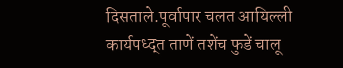दिसताले.पूर्वापार चलत आयिल्ली कार्यपध्द्त ताणें तशेंच फुडें चालू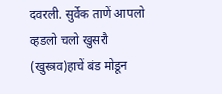दवरली. सुर्वेक ताणें आपलो व्हडलो चलो खुसरौ (खुस्त्रव)हाचें बंड मोडून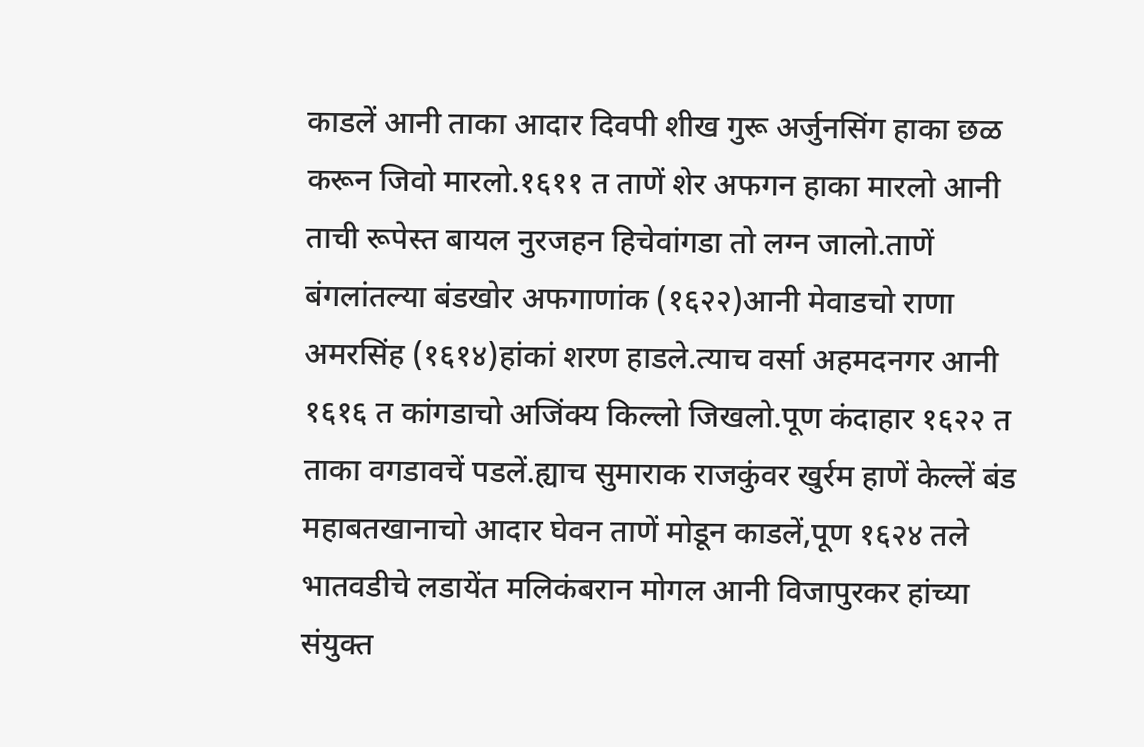काडलें आनी ताका आदार दिवपी शीख गुरू अर्जुनसिंग हाका छळ करून जिवो मारलो.१६११ त ताणें शेर अफगन हाका मारलो आनी ताची रूपेस्त बायल नुरजहन हिचेवांगडा तो लग्न जालो.ताणें बंगलांतल्या बंडखोर अफगाणांक (१६२२)आनी मेवाडचो राणा अमरसिंह (१६१४)हांकां शरण हाडले.त्याच वर्सा अहमदनगर आनी १६१६ त कांगडाचो अजिंक्य किल्लो जिखलो.पूण कंदाहार १६२२ त ताका वगडावचें पडलें.ह्याच सुमाराक राजकुंवर खुर्रम हाणें केल्लें बंड महाबतखानाचो आदार घेवन ताणें मोडून काडलें,पूण १६२४ तले भातवडीचे लडायेंत मलिकंबरान मोगल आनी विजापुरकर हांच्या संयुक्त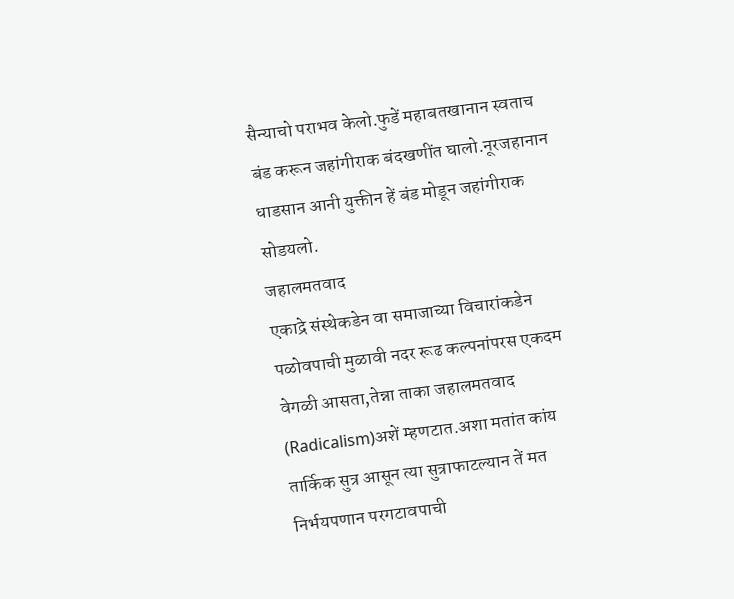सैन्याचो पराभव केलो.फुडें महाबतखानान स्वताच बंड करून जहांगीराक बंदखणींत घालो.नूरजहानान धाडसान आनी युक्तीन हें बंड मोडून जहांगीराक सोडयलो.
जहालमतवाद
एकाद्रे संस्थेकडेन वा समाजाच्या विचारांकडेन पळोवपाची मुळावी नदर रूढ कल्पनांपरस एकदम वेगळी आसता,तेन्ना ताका जहालमतवाद (Radicalism)अशें म्हणटात.अशा मतांत कांय तार्किक सुत्र आसून त्या सुत्राफाटल्यान तें मत निर्भयपणान परगटावपाची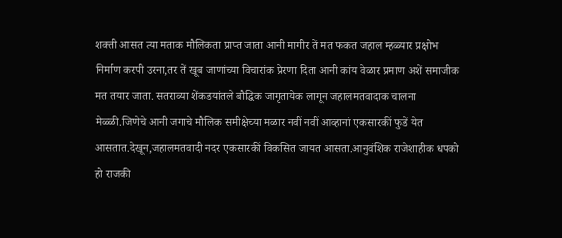शक्ती आसत त्या मताक मौलिकता प्राप्त जाता आनी मागीर तें मत फकत जहाल म्हळ्यार प्रक्षोभ निर्माण करपी उरना,तर तें खूब जाणांच्या विचारांक प्रेरणा दिता आनी कांय वेळार प्रमाण अशें समाजीक मत तयार जाता. सतराव्या शेंकडयांतले बौद्धिक जागृतायेक लागून जहालमतवादाक चालना मेळ्ळी.जिणेचे आनी जगाचे मौलिक समीक्षेच्या मळार नवीं नवीं आव्हानां एकसारकीं फुडें येत आसतात.देखून,जहालमतवादी नदर एकसारकीं विकसित जायत आसता.आनुवंशिक राजेशाहीक धपको हो राजकी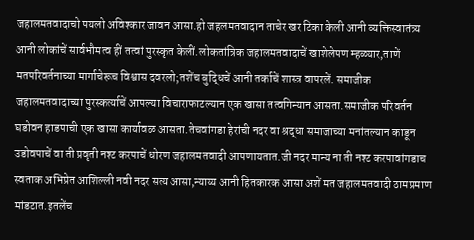जहालमतवादाचो पयलो अविश्कार जावन आसा.हो जहलमतवादान ताचेर खर टिका केली आनी व्यक्तिस्वातंत्र्य आनी लोकांचें सार्वभौमत्व हीं तत्वां पुरस्कृत केलीं.लोकतांत्रिक जहालमतवादाचें खाशेलेपण म्हळ्यार,ताणें मतपरिवर्तनाच्या मार्गाचेरूच विश्वास दवरलो;तशेंच बुद्धिचें आनी तर्काचें शास्त्र वापरलें. समाजीक जहालमतवादाच्या पुरस्कर्त्याचें आपल्या विचाराफाटल्यान एक खासा तत्वगिन्यान आसता.समाजीक परिवर्तन घडोवन हाडपाची एक खासा कार्यावळ आसता.तेचवांगडा हेरांची नदर वा श्रद्धा समाजाच्या मनांतल्यान काडून उडोवपाचें वा ती प्रवृती नश्ट करपाचें धोरण जहालमतवादी आपणायतात.जी नदर मान्य ना ती नश्ट करपावांगडाच स्वताक अभिप्रेत आशिल्ली नवी नदर सत्य आसा,न्याय्य आनी हितकारक आसा अशें मत जहालमतवादी ठामप्रमाण मांडटात.इतलेंच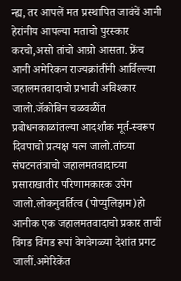न्ह्य, तर आपलें मत प्रस्थापित जावंचें आनी हेरांनीय आपल्या मताचो पुरस्कार करचो,असो तांचो आग्रो आसता. फ्रेंच आनी अमेरिकन राज्यक्रांतींनी आर्विल्ल्या जहालमतवादाचो प्रभावी अविश्कार जालो.जॅकोबिन चळवळींत प्रबोधनकाळांतल्या आदर्शांक मूर्त-स्वरूप दिवपाचो प्रत्यक्ष यत्न जालो.तांच्या संघटनतंत्राचो जहालमतवादाच्या प्रसाराखातीर परिणामकारक उपेग जालो.लोकनुवर्तित्व (पोप्युलिझम)हो आनीक एक जहालमतवादाचो प्रकार ताचीं विंगड विंगड रूपां वेगवेगळ्या देशांत प्रगट जालीं.अमेरिकेंत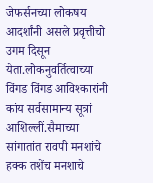जेफर्सनच्या लोकषय आदर्शांनी असले प्रवृत्तीचो उगम दिसून येता.लोकनुवर्तित्वाच्या विंगड विंगड आविश्कारांनी कांय सर्वसामान्य सूत्रां आशिल्लीं.सैमाच्या सांगातांत रावपी मनशांचे हक्क तशेंच मनशाचे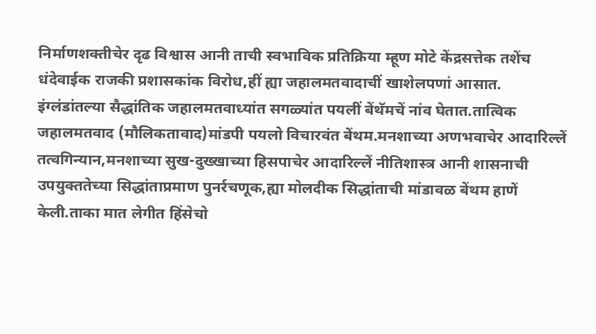निर्माणशक्तीचेर दृढ विश्वास आनी ताची स्वभाविक प्रतिक्रिया म्हूण मोटे केंद्रसत्तेक तशेंच धंदेवाईक राजकी प्रशासकांक विरोध,हीं ह्या जहालमतवादाचीं खाशेलपणां आसात. इंग्लंडांतल्या सैद्धांतिक जहालमतवाध्यांत सगळ्यांत पयलीं बेंथॅमचें नांव घेतात.तात्विक जहालमतवाद (मौलिकतावाद)मांडपी पयलो विचारवंत बेंथम.मनशाच्या अणभवाचेर आदारिल्लें तत्वगिन्यान,मनशाच्या सुख-दुख्खाच्या हिसपाचेर आदारिल्लें नीतिशास्त्र आनी शासनाची उपयुक्ततेच्या सिद्धांताप्रमाण पुनर्रचणूक,ह्या मोलदीक सिद्धांताची मांडावळ बेंथम हाणें केली.ताका मात लेगीत हिंसेचो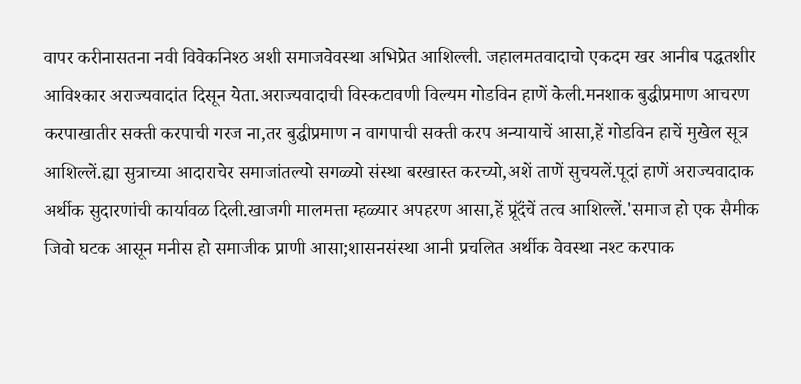वापर करीनासतना नवी विवेकनिश्ठ अशी समाजवेवस्था अभिप्रेत आशिल्ली. जहालमतवादाचो एकदम खर आनीब पद्धतशीर आविश्कार अराज्यवादांत दिसून येता.अराज्यवादाची विस्कटावणी विल्यम गोडविन हाणें केली.मनशाक बुद्धीप्रमाण आचरण करपाखातीर सक्ती करपाची गरज ना,तर बुद्धीप्रमाण न वागपाची सक्ती करप अन्यायाचें आसा,हें गोडविन हाचें मुखेल सूत्र आशिल्लें.ह्या सुत्राच्या आदाराचेर समाजांतल्यो सगळ्यो संस्था बरखास्त करच्यो,अशें ताणें सुचयलें.पूदां हाणें अराज्यवादाक अर्थीक सुदारणांची कार्यावळ दिली.खाजगी मालमत्ता म्हळ्यार अपहरण आसा,हें प्रूदॅंचें तत्व आशिल्लें.'समाज हो एक सैमीक जिवो घटक आसून मनीस हो समाजीक प्राणी आसा;शासनसंस्था आनी प्रचलित अर्थीक वेवस्था नश्ट करपाक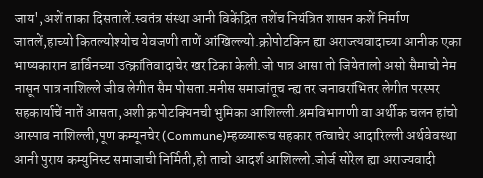जाय',अशें ताका दिसतालें.स्वतंत्र संस्था आनी विकेंद्रित तशेंच नियंत्रित शासन कशें निर्माण जातलें,हाच्यो कितल्योश्योच येवजणी ताणें आंखिल्ल्यो.क्रोपोटकिन ह्या अराज्त्यवादाच्या आनीक एका भाष्यकारान डार्विनच्या उत्क्रांतिवादाचेर खर टिका केली.जो पात्र आसा तो जियेतालो असो सैमाचो नेम नासून पात्र नाशिल्ले जीव लेगीत सैम पोसता.मनीस समाजांतूच न्ह्य तर जनावरांभितर लेगीत परस्पर सहकार्याचें नातें आसता,अशी क्रपोटक्यिनची भुमिका आशिल्ली.श्रमविभागणी वा अर्थीक चलन हांचो आस्पाव नाशिल्ली,पूण कम्यूनचेर (Commune)म्हळ्यारूच सहकार तत्वाचेर आदारिल्ली अर्थवेवस्था आनी पुराय कम्युनिस्ट समाजाची निर्मिती,हो ताचो आदर्श आशिल्लो.जोर्ज सोरेल ह्या अराज्यवादी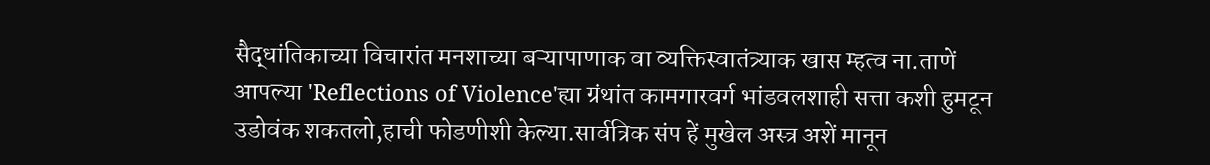सैद्धांतिकाच्या विचारांत मनशाच्या बऱ्यापाणाक वा व्यक्तिस्वातंत्र्याक खास म्हत्व ना.ताणें आपल्या 'Reflections of Violence'ह्या ग्रंथांत कामगारवर्ग भांडवलशाही सत्ता कशी हुमटून उडोवंक शकतलो,हाची फोडणीशी केल्या.सार्वत्रिक संप हें मुखेल अस्त्र अशें मानून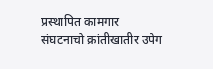प्रस्थापित कामगार संघटनाचो क्रांतीखातीर उपेग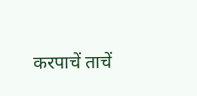करपाचें ताचें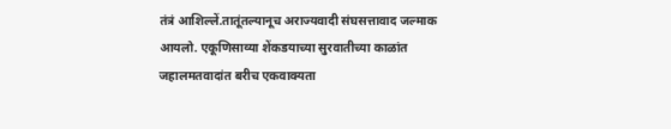तंत्रं आशिल्लें.तातूंतल्यानूच अराज्यवादी संघसत्तावाद जल्माक आयलो. एकूणिसाव्या शेंकडयाच्या सुरवातीच्या काळांत जहालमतवादांत बरीच एकवाक्यता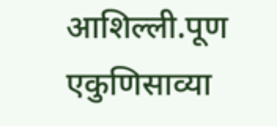आशिल्ली.पूण एकुणिसाव्या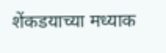शेंकडयाच्या मध्याक